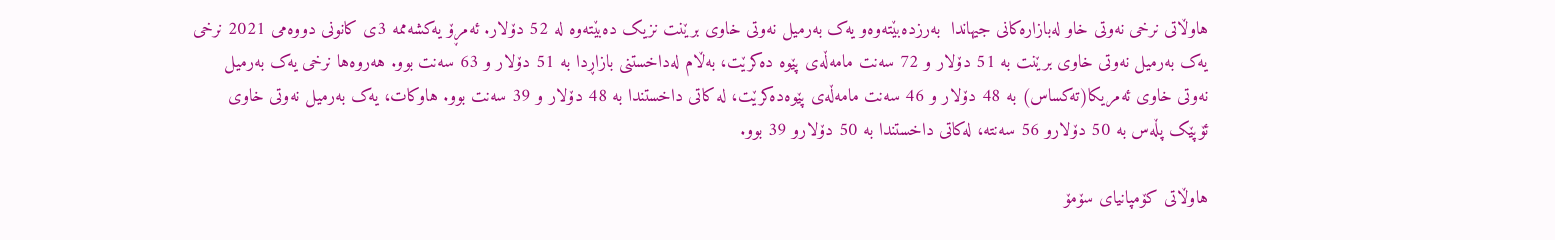هاوڵاتى نرخى نه‌وتى خاو له‌بازاره‌کانى جیهاندا  به‌رزده‌بێته‌وه‌و یه‌ک به‌رمیل نه‌وتى خاوى برێنت نزیک ده‌بێته‌وه‌ له‌ 52 دۆلار. ئه‌مڕۆ یه‌کشه‌ممه‌ 3ى کانونى دووه‌مى 2021 نرخى یه‌ک به‌رمیل نه‌وتى خاوى برێنت به‌ 51 دۆلار و 72 سه‌نت مامه‌ڵه‌ى پێوه‌ ده‌کرێت، به‌ڵام له‌داخستنى بازاڕدا به‌ 51 دۆلار و 63 سه‌نت بوو. هه‌روه‌ها نرخى یه‌ک به‌رمیل نه‌وتى خاوى ئه‌مریکا(ته‌کساس) به‌ 48 دۆلار و 46 سه‌نت مامه‌ڵه‌ى پێوه‌ده‌کرێت، له‌ کاتى داخستندا به‌ 48 دۆلار و 39 سه‌نت بوو. هاوکات، یه‌ک به‌رمیل نه‌وتى خاوى ئۆپێک پڵه‌س به‌ 50 دۆلارو 56 سه‌نته‌، له‌کاتى داخستندا به‌ 50 دۆلارو 39 بوو.

هاوڵاتى کۆمپانیاى سۆمۆ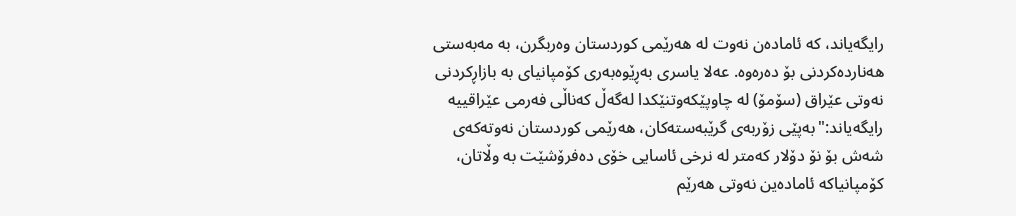رایگه‌یاند، که‌ ئاماده‌ن نه‌وت له‌ هه‌رێمى کوردستان وه‌ربگرن، به‌ مه‌به‌ستى هه‌نارده‌کردنى بۆ ده‌ره‌وه‌. عه‌لا یاسرى به‌ڕێوه‌به‌رى کۆمپانیاى به‌ بازاڕکردنى نه‌وتى عێراق (سۆمۆ) له‌ چاوپێکه‌وتنێکدا له‌گه‌ڵ که‌ناڵى فه‌رمى عێراقییه‌ رایگه‌یاند:"به‌پێى زۆربه‌ى گرێبه‌سته‌کان، هه‌رێمى کوردستان نه‌وته‌که‌ى شه‌ش بۆ نۆ دۆلار که‌متر له‌ نرخى ئاسایى خۆى ده‌فرۆشێت به‌ وڵاتان، کۆمپانیاکه‌ ئاماده‌ین نه‌وتى هه‌رێم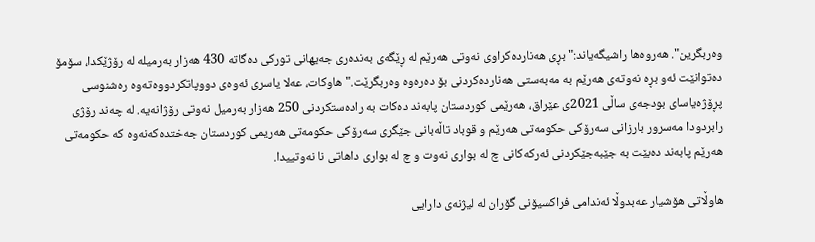وه‌ربگرین". هه‌روه‌ها راشیگه‌یاند:"بڕى هه‌نارده‌کراوى نه‌وتى هه‌رێم له‌ ڕێگه‌ى به‌نده‌رى جه‌یهانى تورکى ده‌گاته‌ 430 هه‌زار به‌رمیله‌ له‌ رۆژێکدا، سۆمۆ ده‌توانێت ئه‌و بڕه‌ نه‌وته‌ى هه‌رێم به‌ مه‌به‌ستى هه‌نارده‌کردنى بۆ ده‌ره‌وه‌ وه‌ربگرێت." هاوکات، عه‌لا یاسرى ئه‌وه‌ى دووپاتکردووه‌ته‌وه‌ ره‌شنوسى پڕۆژه‌یاساى بودجه‌ى ساڵى 2021ى عێراق، هه‌رێمى کوردستان پابه‌ند ده‌کات به‌ راده‌ستکردنى 250 هه‌زار به‌رمیل نه‌وتى رۆژانه‌یه‌. له‌ چه‌ند رۆژى رابردودا مه‌سرور بارزانى سه‌رۆکى حکومه‌تى هه‌رێم و قوباد تاڵه‌بانى جێگرى سه‌رۆکى حکومه‌تى هه‌ریمى کوردستان جه‌ختده‌که‌نه‌وه‌ که‌ حکومه‌تى هه‌رێم پابه‌ند ده‌بێت به‌ جێبه‌جێکردنى ئه‌رکه‌کانى چ له‌ بوارى نه‌وت و چ له‌ بوارى داهاتى نا نه‌وتییدا.

هاوڵاتى هۆشیار عه‌بدوڵا ئه‌ندامى فراکسیۆنى گۆران له‌ لیژنه‌ى دارایى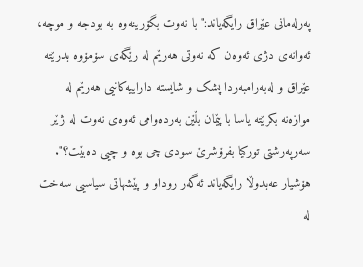په‌رله‌مانى عێراق رایگه‌یاند:" با نه‌وت بگۆرینه‌وه‌ به‌ بودجه‌ و موچه‌، ئه‌وانه‌ى دژى ئه‌وه‌ن که‌ نه‌وتى هه‌رێم له‌ رێگه‌ى سۆمۆوه‌ بدرێته‌ عێراق و له‌به‌رامبه‌ردا پشک و شایسته‌ داراییه‌کانیى هه‌رێم له‌ موازه‌نه‌ بکرێته‌ یاسا با پێمان بڵێن به‌رده‌وامى ئه‌وه‌ى نه‌وت له‌ ژێر سه‌رپه‌رشتى تورکیا بفرۆشرێ سودى چى بوه‌ و چیى ده‌بێت؟". هۆشیار عه‌بدوڵا رایگه‌یاند ئه‌گه‌ر روداو و پێشهاتى سیاسیى سه‌خت له‌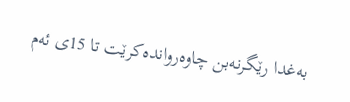به‌غدا رێگرنه‌بن چاوه‌روانده‌کرێت تا 15ى ئه‌م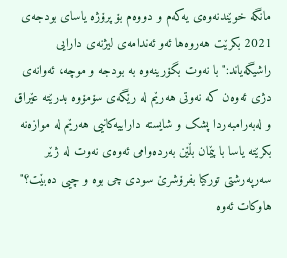مانگه‌ خوێندنه‌وه‌ى یه‌که‌م و دووه‌م بۆ پرۆژه‌ یاساى بودجه‌ى 2021 بکرێت هه‌روه‌ها ئه‌و ئه‌ندامه‌ى لیژنه‌ى دارایى راشیگه‌یاند:" با نه‌وت بگۆرینه‌وه‌ به‌ بودجه‌ و موچه‌، ئه‌وانه‌ى دژى ئه‌وه‌ن که‌ نه‌وتى هه‌رێم له‌ رێگه‌ى سۆمۆوه‌ بدرێته‌ عێراق و له‌به‌رامبه‌ردا پشک و شایسته‌ داراییه‌کانیى هه‌رێم له‌ موازه‌نه‌ بکرێته‌ یاسا با پێمان بڵێن به‌رده‌وامى ئه‌وه‌ى نه‌وت له‌ ژێر سه‌رپه‌رشتى تورکیا بفرۆشرێ سودى چى بوه‌ و چیى ده‌بێت؟" هاوکات ئه‌وه‌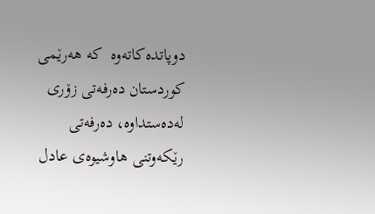دوپاتده‌کاته‌وه‌  که‌ هه‌رێمى کوردستان ده‌رفه‌تى زۆرى له‌ده‌ستداوه‌، ده‌رفه‌تى رێکه‌وتنى هاوشیوه‌ى عادل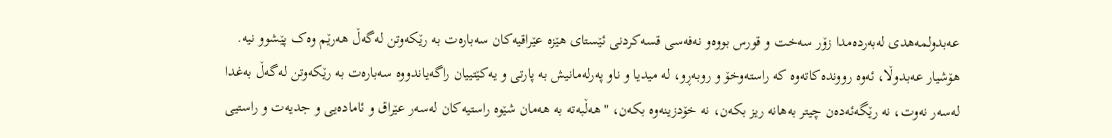عه‌بدولمه‌هدى له‌به‌رده‌مدا زۆر سه‌خت و قورس بووه‌و نه‌فه‌سى قسه‌کردنى ئێستاى هێزه‌ عێراقیه‌کان سه‌باره‌ت به‌ رێکه‌وتن له‌گه‌ڵ هه‌رێم وه‌ک پێشوو نیه‌. هۆشیار عه‌بدوڵا، ئه‌وه‌ روونده‌کاته‌وه‌ که‌ راسته‌وخۆ و روبه‌ڕو، له‌ میدیا و ناو په‌رله‌مانیش به‌ پارتى و یه‌کێتییان راگه‌یاندووه‌ سه‌باره‌ت به‌ رێکه‌وتن له‌گه‌ڵ به‌غدا له‌سه‌ر نه‌وت، نه‌ رێگه‌ئه‌ده‌ن چیتر به‌هانه‌ ریز بکه‌ن، نه‌ خۆدزینه‌وه‌ بکه‌ن، "هه‌ڵبه‌ته‌ به‌ هه‌مان شێوه‌ راستیه‌کان له‌سه‌ر عێراق و ئاماده‌یى و جدیه‌ت و راستیى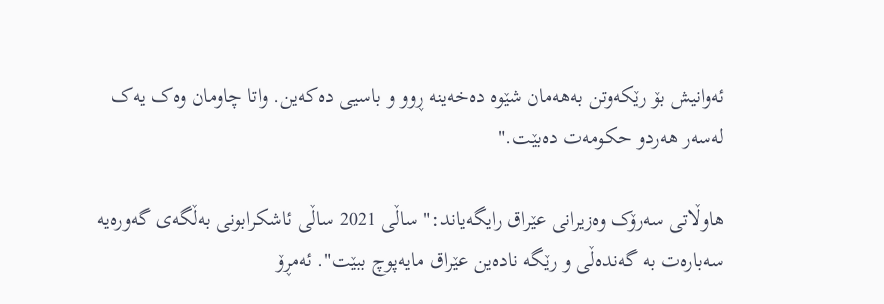ئه‌وانیش بۆ رێکه‌وتن به‌هه‌مان شێوه‌ ده‌خه‌ینه‌ ڕوو و باسیى ده‌که‌ین. واتا چاومان وه‌ک یه‌ک له‌سه‌ر هه‌ردو حکومه‌ت ده‌بێت."

هاوڵاتى ‌سه‌رۆک وه‌زیرانى عێراق رایگه‌یاند:" ساڵى 2021 ساڵى ئاشکرابونى به‌ڵگه‌ى گه‌وره‌یه‌ سه‌باره‌ت به‌ گه‌نده‌ڵى و رێگه‌ ناده‌ین عێراق مایه‌پوچ ببێت". ئه‌مڕۆ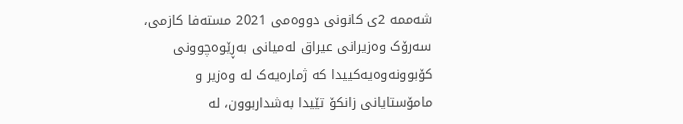شه‌ممه‌ 2ى کانونى دووه‌مى 2021 مسته‌فا کازمی، سه‌رۆک وه‌زیرانى عیراق له‌میانى به‌ڕێوه‌چوونى کۆبوونه‌وه‌یه‌کییدا که‌ ژماره‌یه‌ک له‌ وه‌زیر و مامۆستایانى زانکۆ تێیدا به‌شداربوون، له‌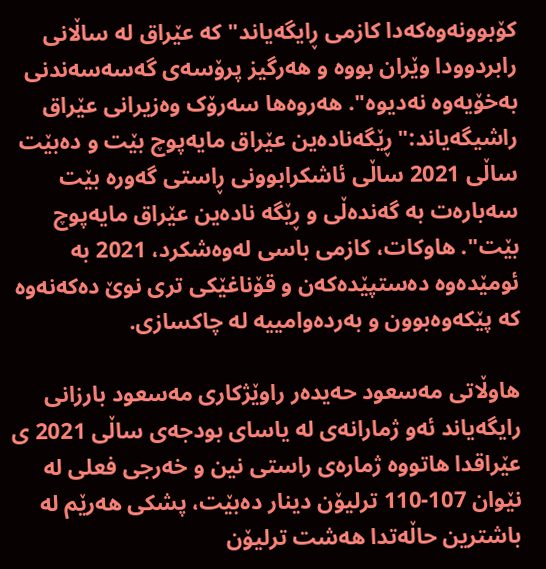کۆبوونه‌وه‌که‌دا کازمى ڕایگه‌یاند" که‌ عێراق له‌ ساڵانى رابردوودا وێران بووه‌ و هه‌رگیز پرۆسه‌ى گه‌سه‌سه‌ندنى به‌خۆیه‌وه‌ نه‌دیوه‌". هه‌روه‌ها سه‌رۆک وه‌زیرانى عێراق راشیگه‌یاند:" ڕێگه‌ناده‌ین عێراق مایه‌پوچ بێت و ده‌بێت ساڵى 2021 ساڵى ئاشکرابوونى ڕاستى گه‌وره‌ بێت سه‌باره‌ت به‌ گه‌نده‌ڵى و ڕێگه‌ ناده‌ین عێراق مایه‌پوچ بێت". هاوکات، کازمى باسى له‌وه‌شکرد، 2021 به‌ ئومێده‌وه‌ ده‌ستپێده‌که‌ن و قۆناغێکى ترى نوێ ده‌که‌نه‌وه‌ که‌ پێکه‌وه‌بوون و به‌رده‌وامییه‌ له‌ چاکسازى.

هاوڵاتى مه‌سعود حه‌یده‌ر راوێژکارى مه‌سعود بارزانى رایگه‌یاند ئه‌و ژمارانه‌ى له‌ یاساى بودجه‌ى ساڵى 2021 ى عێراقدا هاتووه‌ ژماره‌ى راستى نین و خه‌رجى فعلى له‌ نێوان 107-110 ترلیۆن دینار ده‌بێت، پشکى هه‌رێم له‌ باشترین حاڵه‌تدا هه‌شت ترلیۆن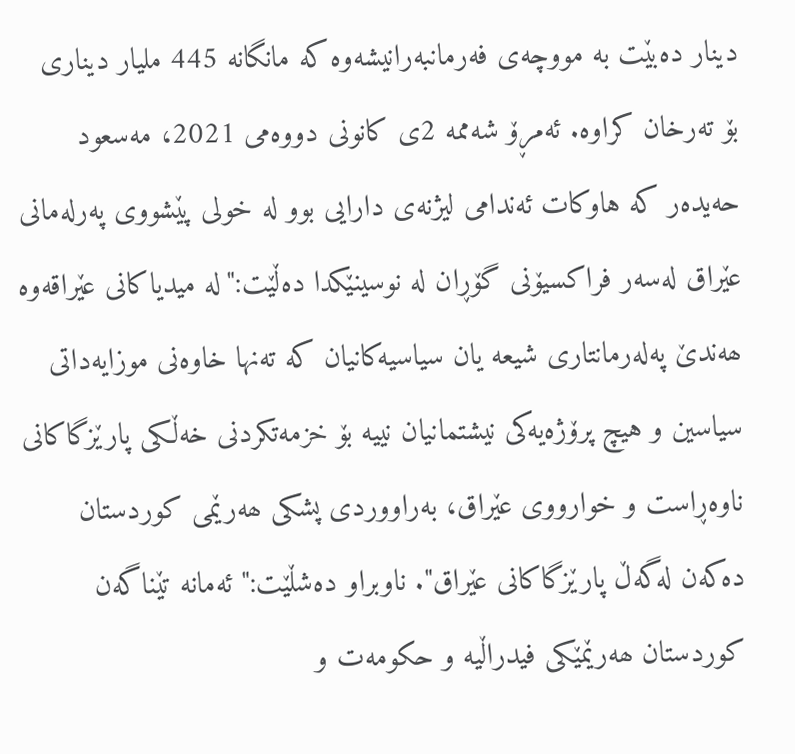دینار ده‌بێت به‌ مووچه‌ى فه‌رمانبه‌رانیشه‌وه‌ که‌ مانگانه‌ 445 ملیار دینارى بۆ ته‌رخان کراوه‌. ئه‌مڕۆ شه‌ممه‌ 2ى کانونى دووه‌مى 2021، مه‌سعود حه‌یده‌ر که‌ هاوکات ئه‌ندامى لیژنه‌ى دارایى بوو له‌ خولى پێشووى په‌رله‌مانى عێراق له‌سه‌ر فراکسیۆنى گۆڕان له‌ نوسینێکدا ده‌ڵێت:"له‌ میدیاکانى عێراقه‌وه‌ ھه‌ندێ په‌له‌رمانتارى شیعه‌ یان سیاسیه‌کانیان که‌ ته‌نها خاوه‌نى موزایه‌داتى سیاسین و هیچ پرۆژه‌یه‌کى نیشتمانیان نییه‌ بۆ خزمه‌تکردنى خه‌ڵکى پارێزگاکانى ناوه‌ڕاست و خوارووى عێراق، به‌راووردى پشکى ھه‌رێمى کوردستان ده‌که‌ن له‌گه‌ڵ پارێزگاکانى عێراق". ناوبراو ده‌شڵێت:" ئه‌مانه‌ تێناگه‌ن کوردستان ھه‌رێمێکى فیدراڵیه‌ و حکومه‌ت و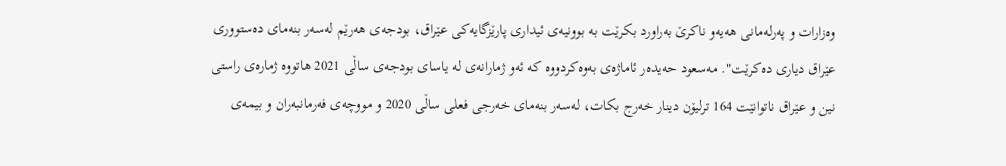وه‌زارات و په‌رله‌مانى ھه‌یه‌و ناکرێ به‌راورد بکرێت به‌ بوونیه‌ى ئیدارى پارێزگایه‌کى عێراق، بودجه‌ى ھه‌رێم له‌سه‌ر بنه‌ماى ده‌ستوورى عێراق دیارى ده‌کرێت". مه‌سعود حه‌یده‌ر ئاماژه‌ى به‌وه‌کردووه‌ که‌ ئه‌و ژمارانه‌ى له‌ یاساى بودجه‌ى ساڵى 2021 ھاتووه‌ ژماره‌ى راستى نین و عێراق ناتوانێت 164 ترلیۆن دینار خه‌رج بکات، له‌سه‌ر بنه‌ماى خه‌رجى فعلى ساڵى 2020 و مووچه‌ى فه‌رمانبه‌ران و بیمه‌ى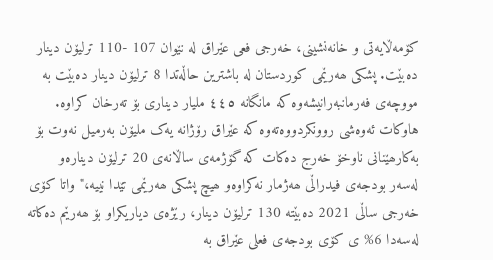کۆمه‌ڵایه‌تى و خانه‌نشینی، خه‌رجى فعى عێراق له‌ نێوان 107 -110 ترلیۆن دینار ده‌بێت. پشکى ھه‌رێمى کوردستان له‌ باشترین حاڵه‌تدا 8 ترلیۆن دینار ده‌بێت به‌ مووچه‌ى فه‌رمانبه‌رانیشه‌وه‌ که‌ مانگانه‌ ٤٤٥ ملیار دینارى بۆ ته‌رخان کراوه‌. هاوکات ئه‌وه‌شى روونکردووه‌ته‌وه‌ که‌ عێراق رۆژانه‌ یه‌ک ملیۆن به‌رمیل نه‌وت بۆ به‌کارھێنانى ناوخۆ خه‌رج ده‌کات که‌ گۆژمه‌ى ساڵانه‌ى 20 ترلیۆن دیناره‌و له‌سه‌ر بودجه‌ى فیدراڵى ھه‌ژمار نه‌کراوه‌و ھیچ پشکى ھه‌رێمى تێدا نییه‌،" واتا کۆى خه‌رجى ساڵى 2021 ده‌بێته‌ 130 ترلیۆن دینار، رێژه‌ى دیاریکراو بۆ ھه‌رێم ده‌کاته‌ له‌سه‌دا 6% ى کۆى بودجه‌ى فعلى عێراق به‌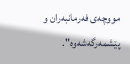مووچه‌ى فه‌رمانبه‌ران و پێشمه‌رگه‌شه‌وه‌".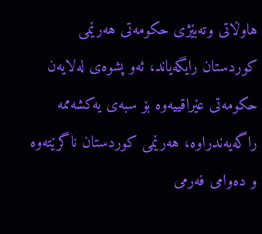هاوڵاتى ‌وته‌بێژى حکومه‌تى هه‌رێمى کوردستان رایگه‌یاند، ئه‌و پشوه‌ى له‌لایه‌ن حکومه‌تى عێراقییه‌وه‌ بۆ سبه‌ى یه‌کشه‌ممه‌ راگه‌یه‌ندراوه‌، هه‌رێمى کوردستان ناگرێته‌وه‌ و ده‌وامى فه‌رمى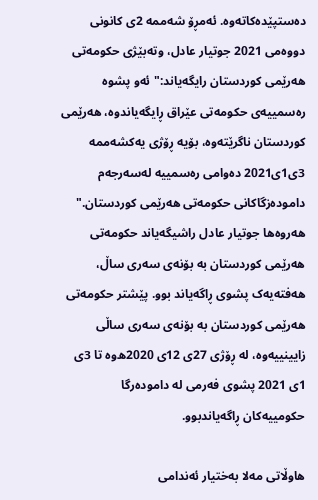ده‌ستپێده‌کاته‌وه‌. ئه‌مڕۆ شه‌ممه‌ 2ى کانونى دووه‌مى 2021 جوتیار عادل، وته‌بێژى حکومه‌تى هه‌رێمى کوردستان رایگه‌یاند:"ئه‌و پشوه‌ ره‌سمییه‌ى حکومه‌تى عێراق ڕایگه‌یاندوه‌، هه‌رێمى کوردستان ناگرێته‌وه‌، بۆیه‌ ڕۆژى یه‌کشه‌ممه‌ 3ی1ی2021 ده‌وامى ره‌سمییه‌ له‌سه‌رجه‌م داموده‌زگاکانى حکومه‌تى هه‌رێمى کوردستان." هه‌روه‌ها جوتیار عادل راشیگه‌یاند حکومه‌تى هه‌رێمى کوردستان به‌ بۆنه‌ى سه‌رى ساڵ، هه‌فته‌یه‌ک پشوى ڕاگه‌یاند بوو. پێشتر حکومه‌تى هه‌رێمى کوردستان به‌ بۆنه‌ى سه‌رى ساڵى زایینییه‌وه‌، له‌ ڕۆژى 27ى 12ى 2020ه‌وه‌ تا 3ى 1ى 2021 پشوى فه‌رمى له‌ داموده‌رگا حکومییه‌کان ڕاگه‌یاندبوو.

هاوڵاتى مه‌لا به‌ختیار ئه‌ندامى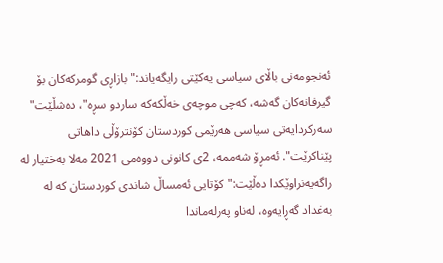ئه‌نجومه‌نى باڵاى سیاسى یه‌کێتى رایگه‌یاند:" بازاڕى گومرکه‌کان بۆ گیرفانه‌کان گه‌شه‌، که‌چى موچه‌ى خه‌ڵکه‌که‌ ساردو سڕه‌"، ده‌شڵێت" سه‌رکردایه‌تى سیاسى هه‌رێمى کوردستان کۆنترۆڵى داهاتى پێناکرێت". ئه‌مڕۆ شه‌ممه‌، 2ى کانونى دووه‌مى 2021 مه‌لا به‌ختیار له‌ راگه‌یه‌نراوێکدا ده‌ڵێت:" کۆتایى ئه‌مساڵ شاندى کوردستان که‌ له‌ به‌غداد گه‌ڕایه‌وه‌، له‌ناو په‌رله‌ماندا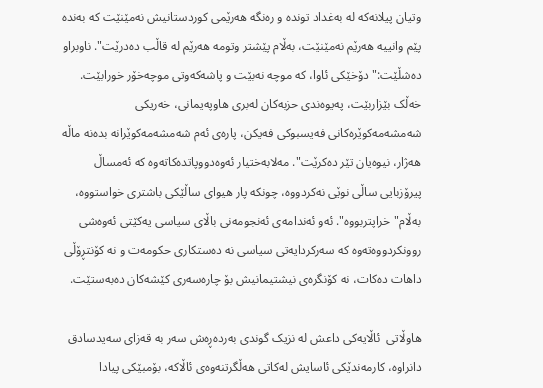وتیان پیلانه‌که‌ له‌ به‌غداد تونده‌ و ره‌نگه‌ هه‌رێمى کوردستانیش نه‌مێنێت که‌ به‌نده‌ پێم وانییه‌ هه‌رێم نه‌مێنێت‌، به‌ڵام پێشتر وتومه‌ هه‌رێم له‌ قاڵب ده‌درێت". ناوبراو ده‌شڵێت:" دۆخێکى ئاوا، که‌ موچه‌ نه‌بێت و پاشه‌که‌وتى موچه‌خۆر خورابێت‌. خه‌ڵک بێزاربێت، په‌یوه‌ندى حزبه‌کان له‌برى هاوپه‌یمانی، خه‌ریکى شه‌مشه‌مه‌کوێره‌کانى فه‌یسبوکى فه‌یکن، پاره‌ى ئه‌م شه‌مشه‌مه‌کوێرانه‌ بده‌نه‌ ماڵه‌ هه‌ژار، نیوه‌یان تێر ده‌کرێت". مه‌لابه‌ختیار ئه‌وه‌دووپاتده‌کاته‌وه‌ که‌ ئه‌مساڵ پیرۆزبایى ساڵى نوێى نه‌کردووه‌، چونکه‌ پار هیواى ساڵێکى باشتری خواستووه‌، به‌ڵام"خراپتربووه‌". ئه‌و ئه‌ندامه‌ى ئه‌نجومه‌نى باڵاى سیاسى یه‌کێتى ئه‌وه‌شى روونکردووه‌ته‌وه‌ که‌ سه‌رکردایه‌تى سیاسى نه‌ ده‌ستکارى حکومه‌ت و نه‌ کۆنتڕۆڵى داهات ده‌کات، نه‌ کۆنگره‌ى نیشتیمانیش بۆ چاره‌سه‌رى کێشه‌کان ده‌به‌ستێت.

هاوڵاتى  ئاڵایه‌کى داعش له‌ نزیک گوندى به‌رده‌ڕه‌ش سه‌ر به‌ قه‌زاى سه‌یدسادق دانراوه‌، کارمه‌ندێکى ئاسایش له‌کاتى هه‌ڵگرتنه‌وه‌ى ئاڵاکه‌، بۆمبێکى پیادا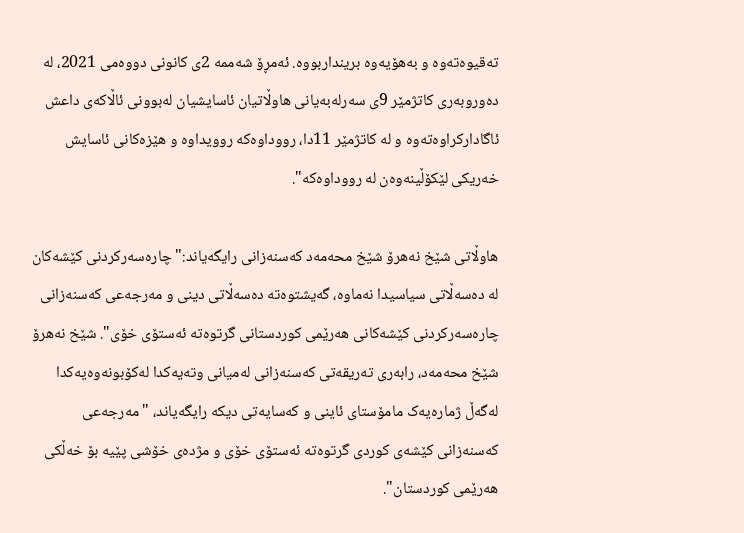ته‌قیوه‌ته‌وه‌ و به‌هۆیه‌وه‌ برینداربووه‌. ئه‌مڕۆ شه‌ممه‌ 2ى کانونى دووه‌مى 2021، له‌ ده‌وروبه‌رى کاتژمێر 9ى سه‌رله‌به‌یانى هاوڵاتیان ئاسایشیان له‌بوونى ئاڵاکه‌ى داعش ئاگادارکراوه‌ته‌وه‌ و له‌ کاتژمێر 11دا، رووداوه‌که‌ روویداوه‌ و هێزه‌کانى ئاسایش خه‌ریکى لێکۆڵینه‌وه‌ن له‌ رووداوه‌که‌".

هاوڵاتى شێخ نه‌هرۆ شێخ محه‌مه‌د که‌سنه‌زانى رایگه‌یاند:" چاره‌سه‌رکردنى کێشه‌کان له‌ ده‌سه‌ڵاتى سیاسیدا نه‌ماوه‌، گه‌یشتوه‌ته‌ ده‌سه‌ڵاتى دینى و مه‌رجه‌عى که‌سنه‌زانى چاره‌سه‌رکردنى کێشه‌کانى هه‌رێمى کوردستانى گرتوه‌ته‌ ئه‌ستۆى خۆی". شێخ نه‌هرۆ شێخ محه‌مه‌د، رابه‌رى ته‌ریقه‌تى که‌سنه‌زانى له‌میانى وته‌یه‌کدا له‌کۆبونه‌وه‌یه‌کدا له‌گه‌ڵ ژماره‌یه‌ک مامۆستاى ئاینى و که‌سایه‌تى دیکه‌ رایگه‌یاند، "مه‌رجه‌عى که‌سنه‌زانى کێشه‌ى کوردى گرتوه‌ته‌ ئه‌ستۆى خۆى و مژده‌ى خۆشى پێیه‌ بۆ خه‌ڵکى هه‌رێمى کوردستان".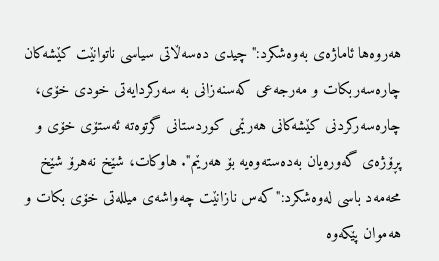هه‌روه‌ها ئاماژه‌ى به‌وه‌شکرد:"چیدى ده‌سه‌ڵاتى سیاسى ناتوانێت کێشه‌کان چاره‌سه‌ربکات و مه‌رجه‌عى که‌سنه‌زانى به‌ سه‌رکردایه‌تى خودى خۆی، چاره‌سه‌رکردنى کێشه‌کانى هه‌رێمى کوردستانى گرتوه‌ته‌ ئه‌ستۆى خۆى و پڕۆژه‌ى گه‌وره‌یان به‌ده‌سته‌وه‌یه‌ بۆ هه‌رێم". هاوکات، شێخ نه‌هرۆ شێخ محه‌مه‌د باسى له‌وه‌شکرد:"که‌س نازانێت چه‌واشه‌ى میلله‌تى خۆى بکات و هه‌موان پێکه‌وه‌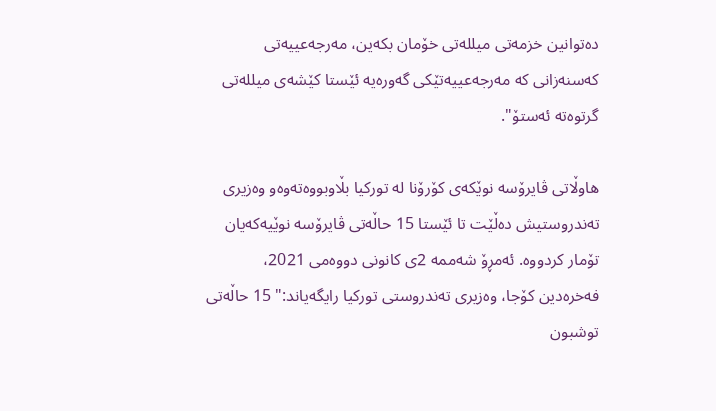ده‌توانین خزمه‌تى میلله‌تى خۆمان بکه‌ین، مه‌رجه‌عییه‌تى که‌سنه‌زانى که‌ مه‌رجه‌عییه‌تێکى گه‌وره‌یه‌ ئێستا کێشه‌ى میلله‌تى گرتوه‌ته‌ ئه‌ستۆ".

هاوڵاتى ڤایرۆسه‌ نوێکه‌ى کۆرۆنا له‌ تورکیا بڵاوبووه‌ته‌وه‌و وه‌زیرى ته‌ندروستیش ده‌ڵێت تا ئێستا 15 حاڵه‌تى ڤایرۆسه‌ نوێیه‌که‌یان تۆمار کردووه‌. ئه‌مڕۆ شه‌ممه‌ 2ى کانونى دووه‌مى 2021، فه‌خره‌دین کۆجا، وه‌زیرى ته‌ندروستى تورکیا رایگه‌یاند:" 15 حاڵه‌تى توشبون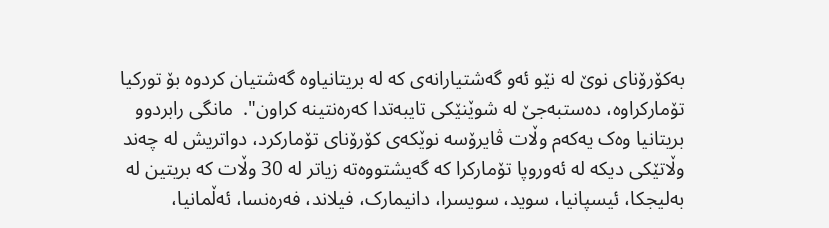به‌کۆرۆناى نوێ له‌ نێو ئه‌و گه‌شتیارانه‌ى که‌ له‌ بریتانیاوه‌ گه‌شتیان کردوه‌ بۆ تورکیا تۆمارکراوه‌، ده‌ستبه‌جێ له‌ شوێنێکى تایبه‌تدا که‌ره‌نتینه‌ کراون".  مانگى رابردوو بریتانیا وه‌ک یه‌که‌م وڵات ڤایرۆسه‌ نوێکه‌ى کۆرۆناى تۆمارکرد، دواتریش له‌ چه‌ند وڵاتێکى دیکه‌ له‌ ئه‌وروپا تۆمارکرا که‌ گه‌یشتووه‌ته‌ زیاتر له‌ 30 وڵات که‌ بریتین له‌ به‌لیجکا، ئیسپانیا، سوید، سویسرا، دانیمارک، فیلاند، فه‌ره‌نسا، ئه‌ڵمانیا،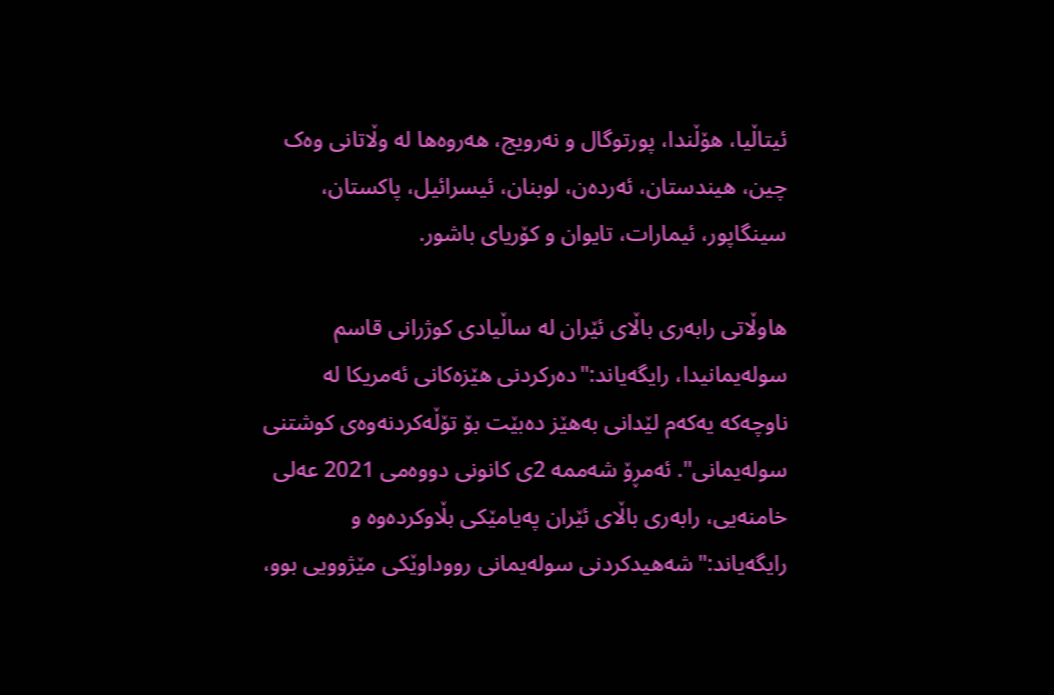ئیتاڵیا، هۆڵندا، پورتوگال و نه‌رویج، هه‌روه‌ها له‌ وڵاتانى وه‌ک چین، هیندستان، ئه‌رده‌ن، لوبنان، ئیسرائیل، پاکستان، سینگاپور، ئیمارات، تایوان و کۆریاى باشور.

هاوڵاتى رابه‌رى باڵاى ئێران له‌ ساڵیادى کوژرانى قاسم سوله‌یمانیدا، رایگه‌یاند:"ده‌رکردنى هێزه‌کانى ئه‌مریکا له‌ ناوچه‌که‌ یه‌که‌م لێدانى به‌هێز ده‌بێت بۆ تۆڵه‌کردنه‌وه‌ى کوشتنى سوله‌یمانی". ئه‌مڕۆ شه‌ممه‌ 2ى کانونى دووه‌مى 2021 عه‌لى خامنه‌یی، رابه‌رى باڵاى ئێران په‌یامێکى بڵاوکرده‌وه‌ و رایگه‌یاند:"شه‌هیدکردنى سوله‌یمانى رووداوێکى مێژوویى بوو،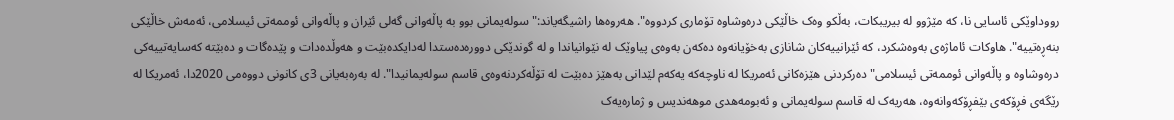رووداوێکى ئاسایى نا، که‌ مێژوو له‌ بیریبکات، به‌ڵکو وه‌ک خاڵێکى دره‌وشاوه‌ تۆمارى کردووه‌". هه‌روه‌ها راشیگه‌یاند:" سوله‌یمانى بوو به‌ پاڵه‌وانى گه‌لى ئێران و پاڵه‌وانى ئوممه‌تى ئیسلامی، ئه‌مه‌ش خاڵێکى بنه‌ڕه‌تییه‌". هاوکات ئاماژه‌ى به‌وه‌شکرد، که‌ ئێرانییه‌کان شانازى به‌خۆیانه‌وه‌ ده‌که‌ن به‌وه‌ى پیاوێک له‌ نێوانیاندا و له‌ گوندێکى دووره‌ده‌ستدا له‌دایکده‌بێت و هه‌وڵده‌دات و پێده‌گات و ده‌بێته‌ که‌سایه‌تییه‌کى دره‌وشاوه‌ و پاڵه‌وانى ئوممه‌تى ئیسلامی"ده‌رکردنى هێزه‌کانى ئه‌مریکا له‌ ناوچه‌که‌ یه‌که‌م لێدانى به‌هێز ده‌بێت له‌ تۆڵه‌کردنه‌وه‌ى قاسم سوله‌یمانیدا". له‌ به‌ره‌به‌یانى 3ى کانونى دووه‌مى 2020دا، ئه‌مریکا له‌ رێگه‌ى فڕۆکه‌ى بێفڕۆکه‌وانه‌وه‌، هه‌ریه‌ک له‌ قاسم سوله‌یمانى و ئه‌بومه‌هدى موهه‌ندیس و ژماره‌یه‌ک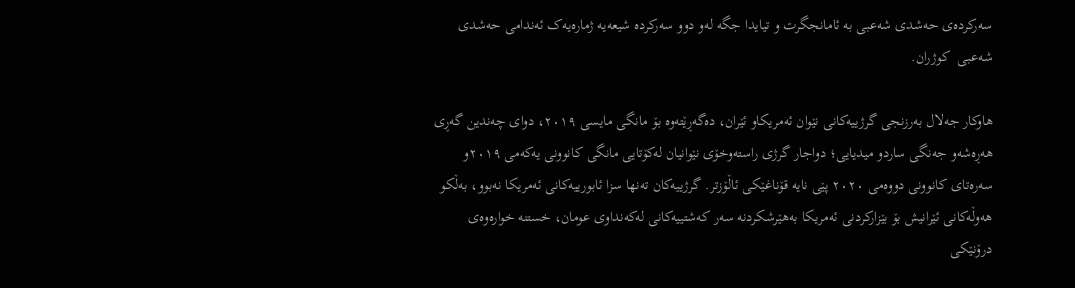سه‌رکرده‌ى حه‌شدى شه‌عبى به‌ ئامانجگرت و تیایدا جگه‌ له‌و دوو سه‌رکرده‌ شیعه‌یه‌ ژماره‌یه‌ک ئه‌ندامى حه‌شدى شه‌عبی  کوژران.

ھاوکار جەلال بەرزنجی گرژییەکانی نێوان ئەمریکاو ئێران، دەگەڕێتەوە بۆ مانگی مایسی ٢٠١٩، دوای چەندین گەڕی هەڕەشەو جەنگی ساردو میدیایی؛ دواجار گرژی راستەوخۆی نێوانیان لەکۆتایی مانگی کانوونی یەکەمی ٢٠١٩و سەرەتای کانوونی دووەمی ٢٠٢٠ پێی نایە قۆناغێکی ئاڵۆزتر. گرژییەکان تەنها سزا ئابورییەکانی ئەمریکا نەبوو، بەڵکو هەوڵەکانی ئێرانیش بۆ بێزارکردنی ئەمریکا بەهێرشکردنە سەر کەشتییەکانی لەکەنداوی عومان، خستنە خوارەوەی درۆنێکی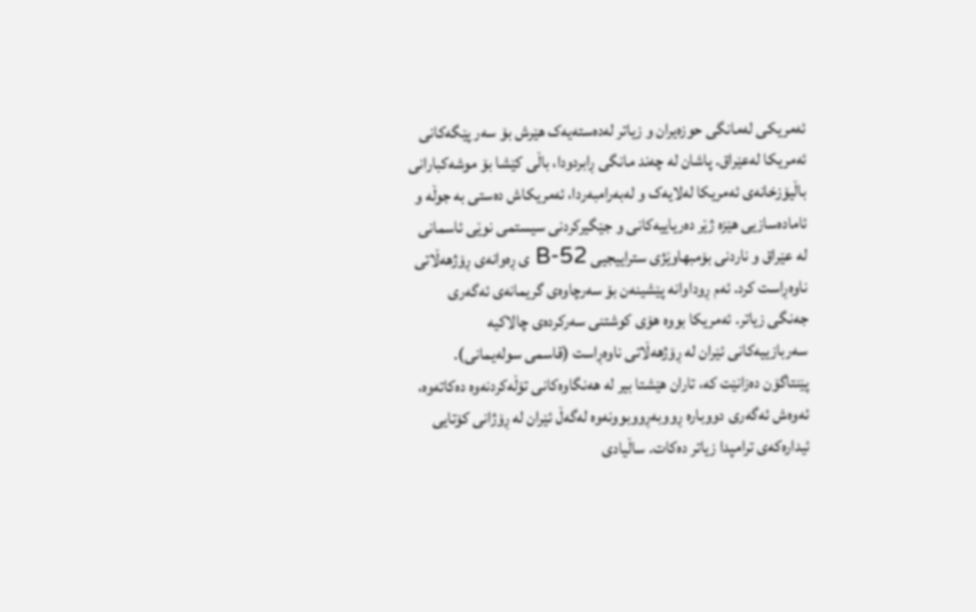ئەمریکی لەمانگی حوزەیران و زیاتر لەدەستەیەک هێرش بۆ سەر پێگەکانی ئەمریکا لەعێراق. پاشان لە چەند مانگی ڕابردودا، باڵی کێشا بۆ موشەکبارانی باڵیۆزخانەی ئەمریکا لەلایەک و لەبەرامبەردا، ئەمریکاش دەستی بە جوڵە و ئامادەسازیی ھێزە ژێر دەریاییەکانی و جێگیرکردنی سیستمی نوێی ئاسمانی لە عێراق و ناردنی بۆمبھاوێژی ستراییجیی B-52 ی ڕەوانەی ڕۆژھەڵاتی ناوەڕاست کرد. ئەم ڕوداوانە پێشینەن بۆ سەرچاوەی گریمانەی ئەگەری جەنگی زیاتر. ئەمریکا بووە هۆی کوشتنی سەرکردەی چالاکیە سەربازییەکانی ئێران لە ڕۆژھەڵاتی ناوەڕاست (قاسمی سولەیمانی). پێنتاگۆن دەزانێت کە، تاران هێشتا بیر لە هەنگاوەکانی تۆڵەکردنەوە دەکاتەوە، ئەوەش ئەگەری دووبارە ڕووبەڕووبوونەوە لەگەڵ ئێران لە ڕۆژانی کۆتایی ئیدارەکەی ترامپدا زیاتر دەکات. ساڵیادی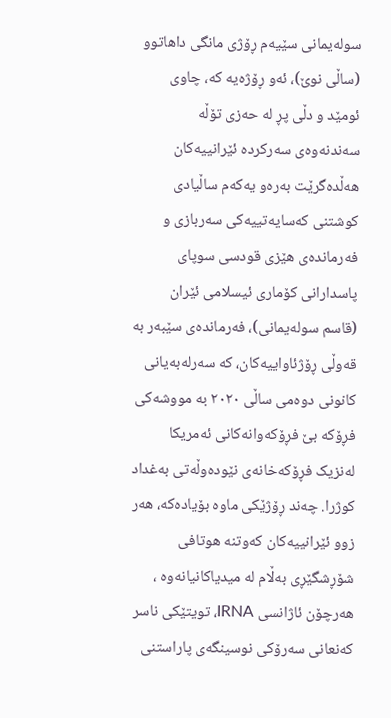سولەیمانی سێیەم ڕۆژی مانگی داھاتوو (ساڵی نوێ)، ئەو ڕۆژەیە کە، چاوی ئومێد و دڵی پڕ لە حەزی تۆڵە سەندنەوەی سەرکردە ئێرانییەکان ھەڵدەگرێت بەرەو یەکەم ساڵیادی کوشتنی کەسایەتییەکی سەربازی و فەرماندەی ھێزی قودسی سوپای پاسدارانی کۆماری ئیسلامی ئێران (قاسم سولەیمانی)، فەرماندەی سێبەر بە قەوڵی ڕۆژئاواییەکان، کە سەرلەبەیانی کانونی دوەمی ساڵی ٢٠٢٠ بە مووشەکی فڕۆکە بێ فڕۆکەوانەکانی ئەمریکا لەنزیک فڕۆکەخانەی نێودەوڵەتی بەغداد کوژرا. چەند ڕۆژێکی ماوە بۆیادەکە، ھەر زوو ئێرانییەکان کەوتنە ھوتافی شۆڕشگێڕی بەڵام لە میدیاکانیانەوە ، ھەرچۆن ئاژانسی IRNA، تویتێکی ناسر کەنعانی سەرۆکی نوسینگەی پاراستنی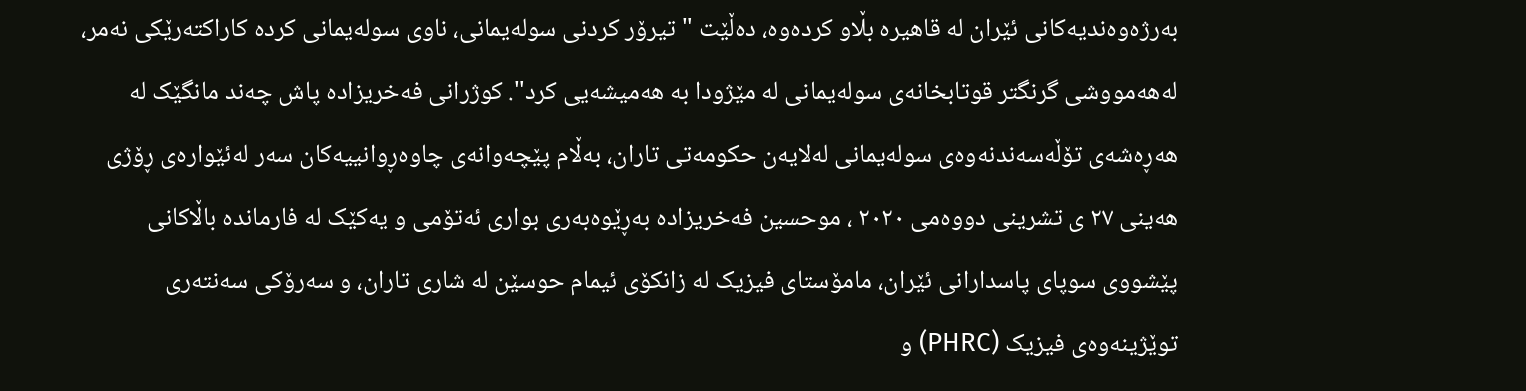بەرژەوەندیەکانی ئێران لە قاھیرە بڵاو کردەوە، دەڵێت " تیرۆر کردنی سولەیمانی، ناوی سولەیمانی کردە کاراکتەرێکی نەمر، لەھەمووشی گرنگتر قوتابخانەی سولەیمانی لە مێژودا بە ھەمیشەیی کرد". کوژرانی فەخریزادە پاش چەند مانگێک لە ھەڕەشەی تۆڵەسەندنەوەی سولەیمانی لەلایەن حکومەتی تاران، بەڵام پێچەوانەی چاوەڕوانییەکان سەر لەئێوارەی ڕۆژی ھەینی ٢٧ ی تشرینی دووەمی ٢٠٢٠ ، موحسین فەخریزادە بەڕێوەبەری بواری ئەتۆمی و یەکێک لە فارماندە باڵاکانی پێشووی سوپای پاسدارانی ئێران، مامۆستای فیزیک لە زانکۆی ئیمام حوسێن لە شاری تاران، و سەرۆکی سەنتەری توێژینەوەی فیزیک (PHRC) و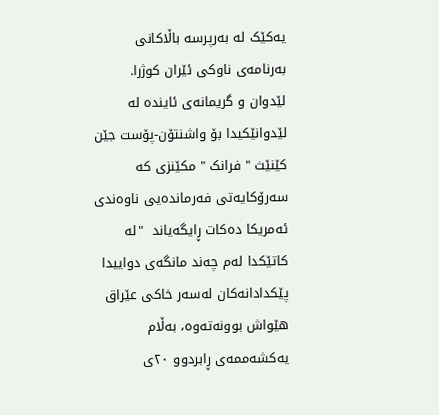یەکێک لە بەرپرسە باڵاکانی بەرنامەی ناوکی ئێران کوژرا.    لێدوان و گریمانەی ئایندە لە لێدوانێکیدا بۆ واشنتۆن-پۆست جێن کێنێث " فرانک " مکێنزی کە سەرۆکایەتی فەرماندەیی ناوەندی ئەمریکا دەکات ڕایگەیاند  "لە کاتێکدا لەم چەند مانگەی دواییدا پێکدادانەکان لەسەر خاکی عێراق ھێواش بوونەتەوە، بەڵام یەکشەممەی ڕابردوو ٢٠ی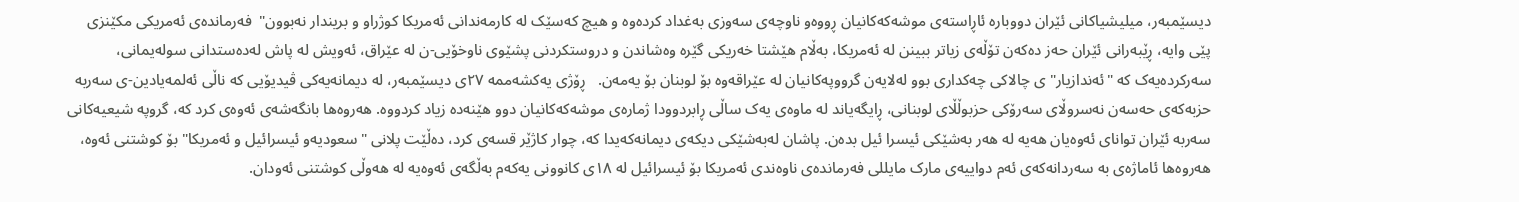دیسێمبەر، میلیشیاکانی ئێران دووبارە ئاڕاستەی موشەکەکانیان ڕووەو ناوچەی سەوزی بەغداد کردەوە و هیچ کەسێک لە کارمەندانی ئەمریکا کوژراو و بریندار نەبوون"  فەرماندەی ئەمریکی مکێنزی پێی وایە، ڕێبەرانی ئێران حەز دەکەن تۆڵەی زیاتر ببینن لە ئەمریکا، بەڵام هێشتا خەریکی گێرە وەشاندن و دروستکردنی پشێوی ناوخۆیی-ن لە عێراق، ئەویش لە پاش لەدەستدانی سولەیمانی، سەرکردەیەک کە "ئەندازیار"ی چالاکی چەکداری بوو لەلایەن گرووپەکانیان لە عێراقەوە بۆ لوبنان بۆ یەمەن.   ڕۆژی یەکشەممە ٢٧ی دیسێمبەر، لە دیمانەیەکی ڤیدیۆیی کە ناڵی ئەلمەیادین-ی سەربە حزبەکەی حەسەن نەسروڵای سەرۆکی حزبوڵڵای لوبنانی، ڕایگەیاند لە ماوەی یەک ساڵی ڕابردوودا ژمارەی موشەکەکانیان دوو ھێنەدە زیاد کردووە. ھەروەھا بانگەشەی ئەوەی کرد کە، گروپە شیعیەکانی سەربە ئێران توانای ئەوەیان ھەیە لە ھەر بەشێکی ئیسرا ئیل بدەن. پاشان لەبەشێکی دیکەی دیمانەکەیدا کە، چوار کاژێر قسەی کرد، دەڵێت پلانی "سعودیەو ئیسرائیل و ئەمریکا" بۆ کوشتنی ئەوە، ھەروەھا ئاماژەی بە سەردانەکەی ئەم دواییەی مارک مایللی فەرماندەی ناوەندی ئەمریکا بۆ ئیسرائیل لە ١٨ی کانوونی یەکەم بەڵگەی ئەوەیە لە ھەوڵی کوشتنی ئەودان.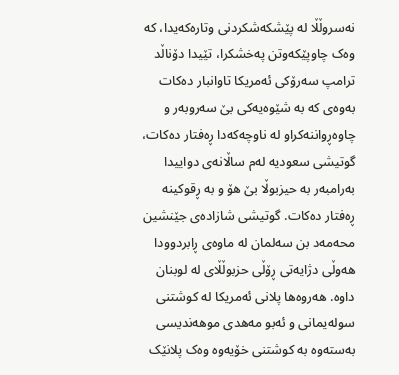نەسروڵڵا لە پێشکەشکردنی وتارەکەیدا، کە وەک چاوپێکەوتن پەخشکرا، تێیدا دۆناڵد ترامپ سەرۆکی ئەمریکا تاوانبار دەکات بەوەی کە بە شێوەیەکی بێ سەروبەر و چاوەڕواننەکراو لە ناوچەکەدا ڕەفتار دەکات، گوتیشی سعودیە لەم ساڵانەی دواییدا بەرامبەر بە حیزبوڵا بێ هۆ و بە ڕقوکینە ڕەفتار دەکات. گوتیشی شازادەی جێنشین محەمەد بن سەلمان لە ماوەی ڕابردوودا هەوڵی دژایەتی ڕۆڵی حزبوڵڵای لە لوبنان داوە. ھەروەھا پلانی ئەمریکا لە کوشتنی سولەیمانی و ئەبو مەھدی موھەندیسی بەستەوە بە کوشتنی خۆیەوە وەک پلانێک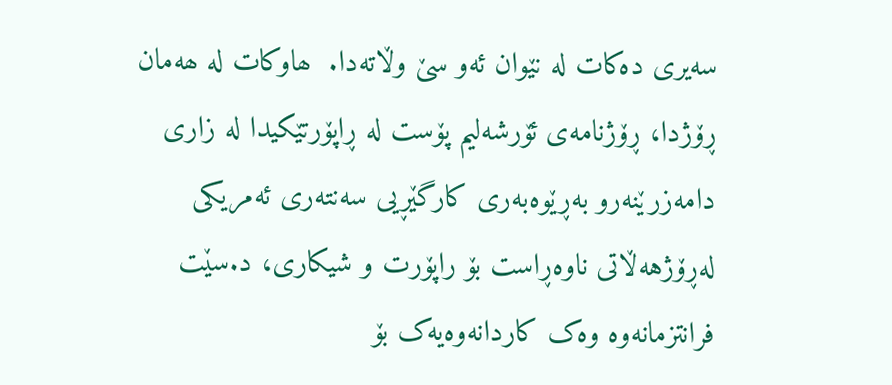سەیری دەکات لە نێوان ئەو سێ وڵاتەدا.  ھاوکات لە ھەمان ڕۆژدا، ڕۆژنامەی ئۆرشەلیم پۆست لە ڕاپۆرتێکیدا لە زاری دامەزرێنەرو بەڕێوەبەری کارگێڕیی سەنتەری ئەمریکی لەڕۆژهەڵاتی ناوەڕاست بۆ راپۆرت و شیکاری، د.سێت فرانتزمانەوە وەک کاردانەوەیەک بۆ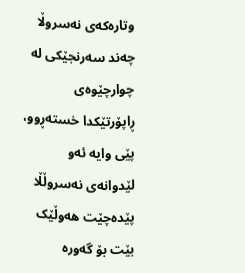وتارەکەی نەسروڵا چەند سەرنجێکی لە چوارچێوەی ڕاپۆرتێکدا خستەڕوو، پێی وایە ئەو لێدوانەی نەسروڵڵا پێدەچێت ھەوڵێک بێت بۆ گەورە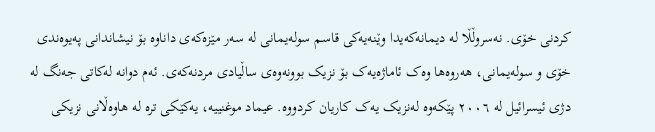کردنی خۆی. نەسروڵڵا لە دیمانەکەیدا وێنەیەکی قاسم سولەیمانی لە سەر مێزەکەی داناوە بۆ نیشاندانی پەیوەندی خۆی و سولەیمانی، ھەروەھا وەک ئاماژەیەک بۆ نزیک بوونەوەی ساڵیادی مردنەکەی. ئەم دوانە لەکاتی جەنگ لە دژی ئیسرائیل لە ٢٠٠٦ پێکەوە لەنزیک یەک کاریان کردووە. عیماد موغنییە، یەکێکی ترە لە هاوەڵانی نزیکی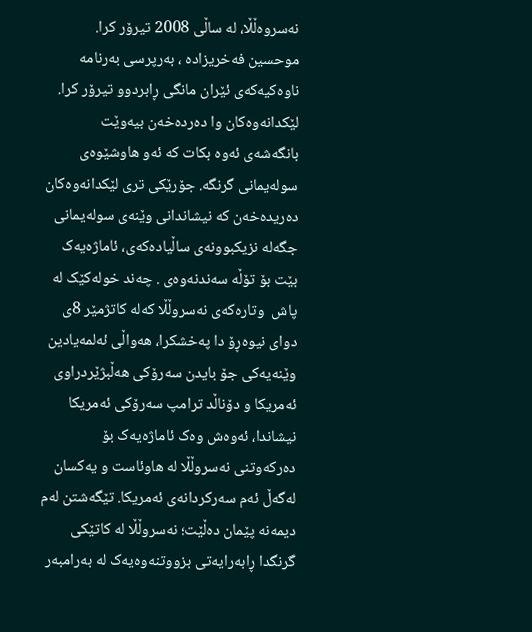نەسروەڵڵا، لە ساڵی 2008 تیرۆر کرا. موحسین فەخریزادە ، بەرپرسی بەرنامە ناوەکیەکەی ئێران مانگی ڕابردوو تیرۆر کرا. لێکدانەوەکان وا دەردەخەن بیەوێت بانگەشەی ئەوە بکات کە ئەو ھاوشێوەی سولەیمانی گرنگە. جۆرێکی تری لێکدانەوەکان دەریدەخەن کە نیشاندانی وێنەی سولەیمانی جگەلە نزیکبوونەی ساڵیادەکەی، ئاماژەیەک بێت بۆ تۆڵە سەندنەوەی . چەند خولەکێک لە پاش  وتارەکەی نەسروڵڵا کەلە کاتژمێر 8ی دوای نیوەڕۆ دا پەخشکرا، هەواڵی ئەلمەیادین وێنەیەکی جۆ بایدن سەرۆکی هەڵبژێردراوی ئەمریکا و دۆناڵد ترامپ سەرۆکی ئەمریکا نیشاندا، ئەوەش وەک ئاماژەیەک بۆ دەرکەوتنی نەسروڵڵا لە ھاوئاست و یەکسان لەگەڵ ئەم سەرکردانەی ئەمریکا. تێگەشتن لەم دیمەنە پێمان دەڵێت؛ نەسروڵڵا لە کاتێکی گرنگدا ڕابەرایەتی بزووتنەوەیەک لە بەرامبەر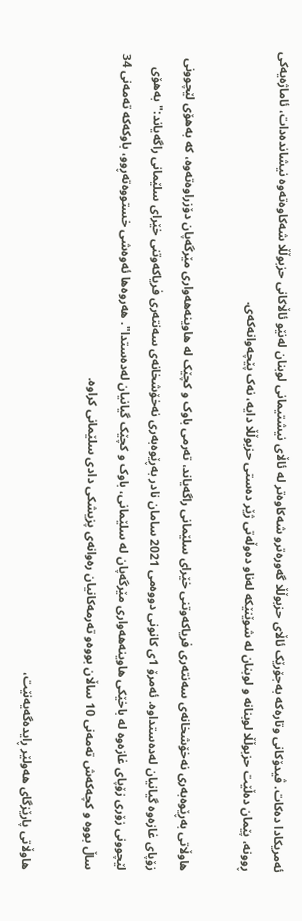ئەمریکادا دەکات. ڤیدۆکانی وتارەکە بەجۆرێک ئاڵای حزبوڵڵا گەورەترو شەکاوەتر لە ئاڵای نیشتیمانی لوبنان لەنێو ئاڵاکانی حزبوڵڵا شەکاوەتەوە نیشاندەدات، ئاماژەیەکی  ڕوونە، پێمان دەڵێت حزبوڵڵا لوبنانە و لوبنان لە شوێنێکە لەناو دەوڵەتی ژێر دەستی حزبوڵڵا دایە، نەک پێچەوانەکەی.

هاوڵاتى ‌به‌ڕێوه‌به‌رى نه‌خۆشخانه‌ى سه‌نته‌رى فریاکه‌وتنى خێراى سلێمانى راگه‌یاند، ته‌رمى باوک و کچێک له‌ هاوینه‌هه‌وارى مێرگه‌پان دۆزراوه‌ته‌وه‌، که‌ به‌هۆى لێچوونى زۆپاى غازه‌وه‌ گیانیان له‌ده‌ستداوه‌. ئه‌مرۆ 1ى کانونى دووه‌مى 2021 سامان نادر به‌ڕێوه‌به‌رى نه‌خۆشخانه‌ى سه‌نته‌رى فریاکه‌وتنى خێراى سلێمانى راگه‌یاند:"به‌هۆى لێچوونى زۆرى زۆپاى غازه‌وه‌ له‌ باخێکى هاوینه‌هه‌وارى مێرگه‌پان له‌ سلێمانی، باوک و کچێک گیانیان له‌ده‌ستدا". هه‌روه‌ها ئه‌وه‌شى خستووه‌ته‌ڕوو، باوکه‌که‌ ته‌مه‌نى 34 ساڵ بووه‌ و کچه‌که‌ش ته‌مه‌نى 10 ساڵان بووه‌و ته‌رمه‌کانیان ره‌وانه‌ى پزیشکى دادى سلێمانى کراوه‌.

هاوڵاتى پارێزگاى هه‌ولێر ڕایده‌گه‌یه‌نێت،‌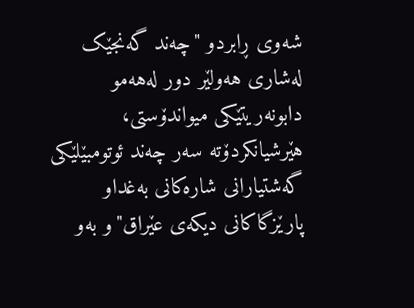شه‌وی ڕابردو "چه‌ند گه‌نجێک له‌شارى هه‌ولێر دور له‌هه‌مو دابونه‌ریتێکى میواندۆستی، هێرشیانکردۆته‌ سه‌ر چه‌ند ئوتومبێلێکى گه‌شتیارانى شاره‌کانى به‌غداو پارێزگاکانى دیکه‌ى عێراق"و به‌و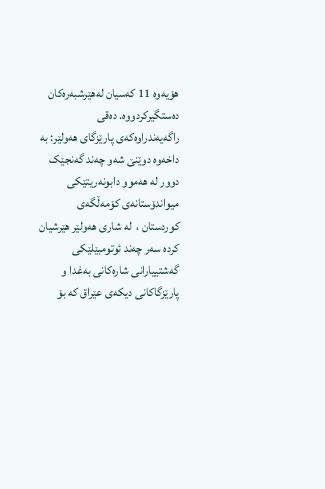هۆیه‌وه‌ 11 که‌سیان له‌هێرشبه‌ره‌کان ده‌ستگیرکردووه‌. ده‌قى راگه‌یه‌ندراوه‌که‌ى پارێزگاى هه‌ولێر: به‌ داخه‌وه‌ دوێنێ شه‌و چه‌ند گه‌نجێک دوور له‌ هه‌موو دابونه‌ریتێکى میواندۆستانه‌ى کۆمه‌ڵگه‌ى کوردستان ،  له‌ شارى هه‌ولێر هێرشیان کرده‌ سه‌ر چه‌ند ئوتومبێلێکى گه‌شتییارانى شاره‌کانى به‌غدا و پارێزگاکانى دیکه‌ى عێراق که‌ بۆ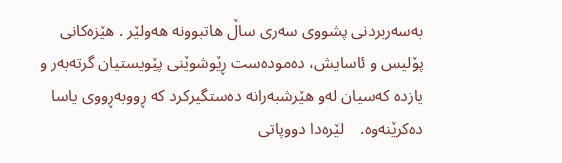به‌سه‌ربردنى پشووى سه‌رى ساڵ هاتبوونه‌ هه‌ولێر . هێزه‌کانى پۆلیس و ئاسایش، ده‌موده‌ست ڕێوشوێنى پێویستیان گرته‌به‌ر و یازده‌ که‌سیان له‌و هێرشبه‌رانه‌ ده‌ستگیرکرد که‌ ڕووبه‌ڕووى یاسا ده‌کرێنه‌وه‌.    لێره‌دا دووپاتى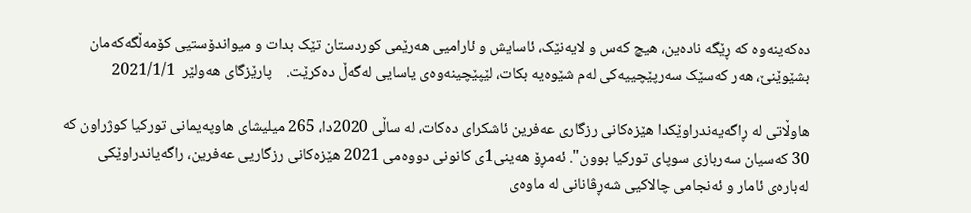ده‌که‌ینه‌وه‌ که‌ ڕێگه‌ ناده‌ین، هیچ که‌س و لایه‌نێک، ئاسایش و ئارامیى هه‌رێمى کوردستان تێک بدات و میواندۆستیى کۆمه‌ڵگه‌که‌مان بشێوێنێ، هه‌ر که‌سێک سه‌رپێچییه‌کى له‌م شێوه‌یه‌ بکات، لێپێچینه‌وه‌ى یاسایى له‌گه‌ڵ ده‌کرێت.    پارێزگاى ھه‌ولێر  2021/1/1

هاوڵاتى له‌ ڕاگه‌یه‌ندراوێکدا هێزه‌کانى رزگارى عه‌فرین ئاشکراى ده‌کات، له‌ ساڵى 2020دا، 265 میلیشاى هاوپه‌یمانى تورکیا کوژراون که‌ 30 که‌سیان سه‌ربازى سوپاى تورکیا بوون". ئه‌مڕۆ هه‌ینى1ى کانونى دووه‌مى 2021 هێزه‌کانى رزگاریى عه‌فرین، راگه‌یاندراوێکى له‌باره‌ى ئامار و ئه‌نجامى چالاکیى شه‌ڕڤانانى له‌ ماوه‌ى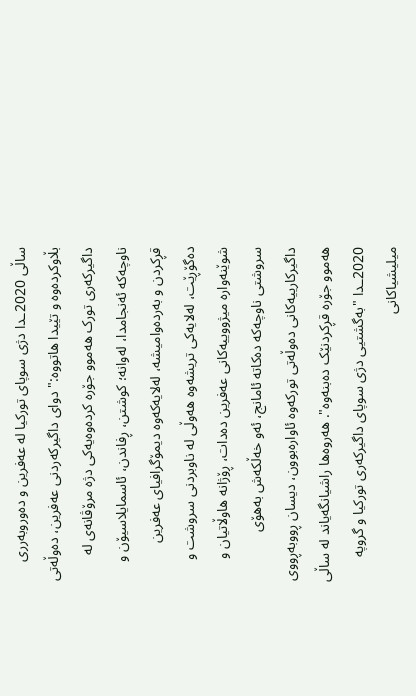ساڵى 2020ـدا دژى سوپاى تورکیا له‌ عه‌فرین و ده‌وروبه‌ررى بڵاوکرده‌وه‌ و تێیدا هاتووه‌:" دواى داگیرکه‌ردنى عه‌فرین، ده‌وڵه‌تى داگیرکه‌رى تورک هه‌موو جۆره‌ کرده‌وه‌یه‌کى دژه‌ مرۆڤانه‌ى له‌ ناوچه‌که‌ ئه‌نجامدا، له‌وانه‌؛ کوشتن، ڕفاندن، ئاسمایلاسیۆن و قڕکردن و به‌رده‌وامیشه‌، له‌لایه‌که‌وه‌ دیمۆگرافیاى عه‌فرین ده‌گۆڕێت، له‌لایه‌کى تریشه‌وه‌ هه‌وڵى له‌ ناوبردنى سروشت و شوێنه‌واره‌ میژووییه‌کانى عه‌فرین ده‌دات، ڕۆژانه‌ هاوڵاتیان و سروشتى ناوچه‌که‌ ده‌کاته‌ ئامانج، ئه‌و خه‌ڵکه‌ش به‌هۆى داگیرکارییه‌کانى ده‌وڵه‌تى تورکه‌وه‌ ئاواره‌بوون، دیسان ڕووبه‌ڕووى هه‌موو جۆره‌ قڕکردنێک ده‌بنه‌وه‌". هه‌روه‌ها راشیانگه‌یاند له‌ ساڵى 2020ـدا "به‌گشتیى دژى سوپاى داگیرکه‌رى تورکیا و گروپه‌ میلیشیاکانى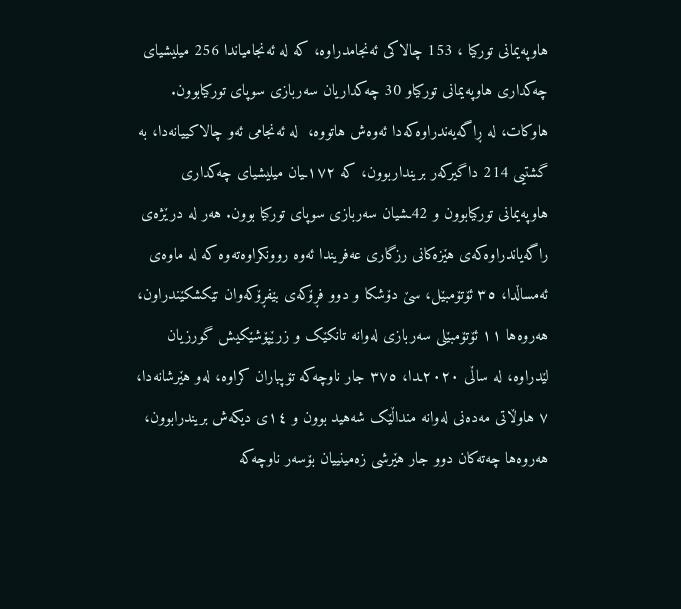هاوپه‌یمانى تورکیا ، 153 چالاکى ئه‌نجامدراوه‌، که‌ له‌ ئه‌نجامیاندا 256 میلیشیاى چه‌کدارى هاوپه‌یمانى تورکیاو 30 چه‌کداریان سه‌ربازى سوپاى تورکیابوون.  هاوکات، له‌ ڕاگه‌یه‌ندراوه‌که‌دا ئه‌وه‌ش هاتووه‌،  له‌ ئه‌نجامى ئه‌و چالاکییانه‌دا، به‌ گشتیى 214 داگیرکه‌ر برینداربوون، که‌ ١٧٢ـیان میلیشیاى چه‌کدارى هاوپه‌یمانى تورکیابوون و 42ـشیان سه‌ربازى سوپاى تورکیا بوون. هه‌ر له‌ درێژه‌ى راگه‌یاندراوه‌که‌ى هێزه‌کانى رزگارى عه‌فریندا ئه‌وه‌ روونکراوه‌ته‌وه‌ که‌ له‌ ماوه‌ى ئه‌مساڵدا، ٣٥ ئۆتۆمبێل، سێ دۆشکا و دوو فڕۆکه‌ى بێفڕۆکه‌وان تێکشکێندراون، هه‌روه‌ها ١١ ئۆتۆمبێلى سه‌ربازى له‌وانه‌ تانکێک و زرێپۆشێکیش گورزیان لێدراوه‌، له‌ ساڵى ٢٠٢٠ـدا، ٣٧٥ جار ناوچه‌که‌ تۆپباران کراوه‌، له‌و هێرشانه‌دا، ٧ هاوڵاتى مه‌ده‌نى له‌وانه‌ منداڵێک شه‌هید بوون و ١٤ى دیکه‌ش بریندرابوون، هه‌روه‌ها چه‌ته‌کان دوو جار هێرشى زه‌مینییان بۆسه‌ر ناوچه‌که‌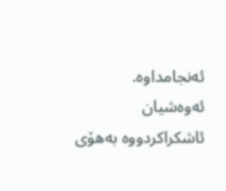ئه‌نجامداوه‌.  ئه‌وه‌شیان ئاشکراکردووه‌ به‌هۆى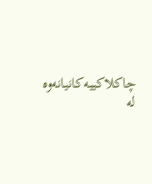چاکلاکییه‌کانیانه‌وه‌ له‌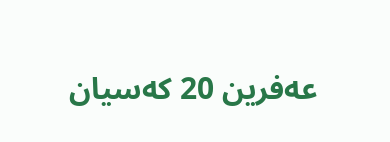عه‌فرین 20 که‌سیان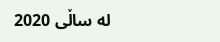له‌ ساڵى 2020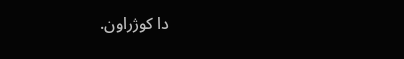دا کوژراون.